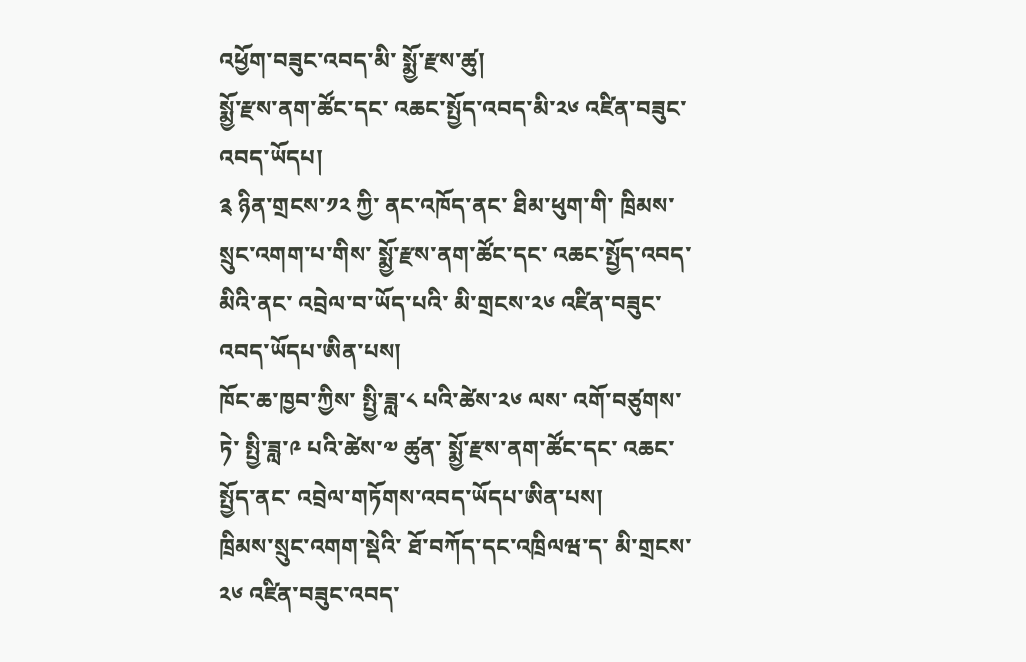འཕྱོག་བཟུང་འབད་མི་ སྨྱོ་རྫས་ཚུ།
སྨྱོ་རྫས་ནག་ཚོང་དང་ འཆང་སྤྱོད་འབད་མི་༢༦ འཛིན་བཟུང་འབད་ཡོདཔ།
༉ ཉིན་གྲངས་༡༢ ཀྱི་ ནང་འཁོད་ནང་ ཐིམ་ཕུག་གི་ ཁྲིམས་སྲུང་འགག་པ་གིས་ སྨྱོ་རྫས་ནག་ཚོང་དང་ འཆང་སྤྱོད་འབད་མིའི་ནང་ འབྲེལ་བ་ཡོད་པའི་ མི་གྲངས་༢༦ འཛིན་བཟུང་འབད་ཡོདཔ་ཨིན་པས།
ཁོང་ཆ་ཁྱབ་ཀྱིས་ སྤྱི་ཟླ་༨ པའི་ཚེས་༢༦ ལས་ འགོ་བཙུགས་ཏེ་ སྤྱི་ཟླ་༩ པའི་ཚེས་༧ ཚུན་ སྨྱོ་རྫས་ནག་ཚོང་དང་ འཆང་སྤྱོད་ནང་ འབྲེལ་གཏོགས་འབད་ཡོདཔ་ཨིན་པས།
ཁྲིམས་སྲུང་འགག་སྡེའི་ ཐོ་བཀོད་དང་འཁྲིལཝ་ད་ མི་གྲངས་༢༦ འཛིན་བཟུང་འབད་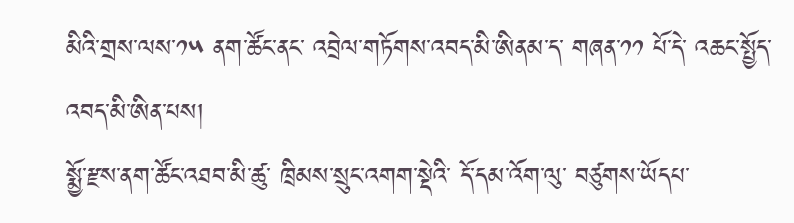མིའི་གྲས་ལས་༡༥ ནག་ཚོང་ནང་ འབྲེལ་གཏོགས་འབད་མི་ཨིནམ་ད་ གཞན་༡༡ པོ་དེ་ འཆང་སྤྱོད་འབད་མི་ཨིན་པས།
སྨྱོ་རྫས་ནག་ཚོང་འཐབ་མི་ཚུ་ ཁྲིམས་སྲུང་འགག་སྡེའི་ དོ་དམ་འོག་ལུ་ བཙུགས་ཡོདཔ་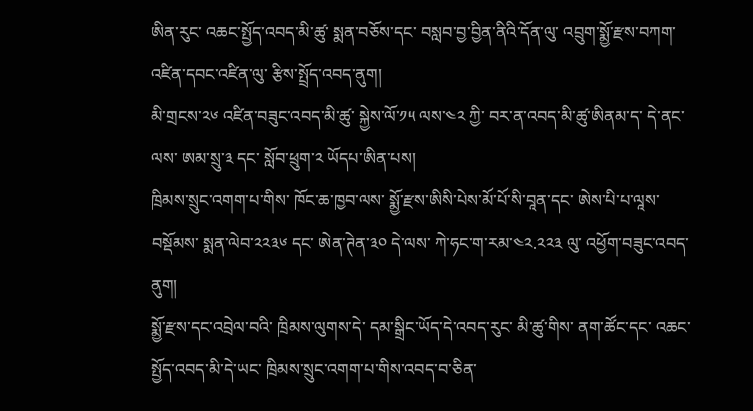ཨིན་རུང་ འཆང་སྤྱོད་འབད་མི་ཚུ་ སྨན་བཅོས་དང་ བསླབ་བྱ་བྱིན་ནིའི་དོན་ལུ་ འབྲུག་སྨྱོ་རྫས་བཀག་འཛིན་དབང་འཛིན་ལུ་ རྩིས་སྤྲོད་འབད་ནུག།
མི་གྲངས་༢༦ འཛིན་བཟུང་འབད་མི་ཚུ་ སྐྱེས་ལོ་༡༥ ལས་༤༢ ཀྱི་ བར་ན་འབད་མི་ཚུ་ཨིནམ་ད་ དེ་ནང་ལས་ ཨམ་སྲུ་༣ དང་ སློབ་ཕྲུག་༢ ཡོདཔ་ཨིན་པས།
ཁྲིམས་སྲུང་འགག་པ་གིས་ ཁོང་ཆ་ཁྱབ་ལས་ སྨྱོ་རྫས་ཨིསི་པེས་མོ་པོ་སི་བཱན་དང་ ཨེས་པི་པ་ལཱས་བསྡོམས་ སྨན་ལེབ་༢༢༣༦ དང་ ཨེན་ཊེན་༣༠ དེ་ལས་ ཀེ་ཧང་ག་རམ་༤༢.༢༢༣ ལུ་ འཕྱོག་བཟུང་འབད་ནུག།
སྨྱོ་རྫས་དང་འབྲེལ་བའི་ ཁྲིམས་ལུགས་དེ་ དམ་སྒྲིང་ཡོད་དེ་འབད་རུང་ མི་ཚུ་གིས་ ནག་ཚོང་དང་ འཆང་སྤྱོད་འབད་མི་དེ་ཡང་ ཁྲིམས་སྲུང་འགག་པ་གིས་འབད་བ་ཅིན་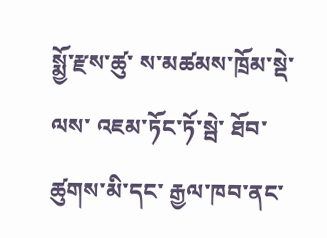སྨྱོ་རྫས་ཚུ་ ས་མཚམས་ཁྲོམ་སྡེ་ལས་ འཇམ་ཏོང་ཏོ་སྦེ་ ཐོབ་ཚུགས་མི་དང་ རྒྱལ་ཁབ་ནང་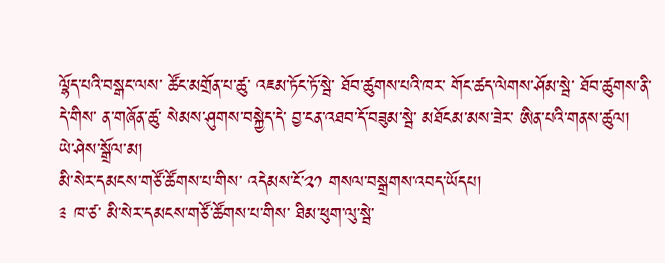ལྷོད་པའི་བསྒང་ལས་ ཚོང་མགྲོན་པ་ཚུ་ འཇམ་ཏོང་ཏོ་སྦེ་ ཐོབ་ཚུགས་པའི་ཁར་ གོང་ཚད་ལེགས་ཤོམ་སྦེ་ ཐོབ་ཚུགས་ནི་དེ་གིས་ ན་གཞོན་ཚུ་ སེམས་ཤུགས་བསྐྱེད་དེ་ བྱ་ངན་འཐབ་དོ་བཟུམ་སྦེ་ མཐོངམ་མས་ཟེར་ ཨིན་པའི་གནས་ཚུལ།
ཡེ་ཤེས་སྒྲོལ་མ།
མི་སེར་དམངས་གཙོ་ཚོགས་པ་གིས་ འདེམས་ངོ་༢༡ གསལ་བསྒྲགས་འབད་ཡོདཔ།
༉ ཁ་ཙ་ མི་སེར་དམངས་གཙོ་ཚོགས་པ་གིས་ ཐིམ་ཕུག་ལུ་སྦེ་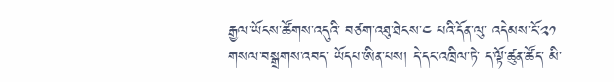རྒྱལ་ཡོངས་ཚོགས་འདུའི་ བཙག་འཐུ་ཐེངས་༤ པའི་དོན་ལུ་ འདེམས་ངོ་༢༡ གསལ་བསྒྲགས་འབད་ ཡོདཔ་ཨིན་པས། དེ་དང་འཁྲིལ་ཏེ་ ད་ལྟོ་ཚུན་ཚོད་ མི་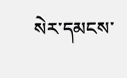སེར་དམངས་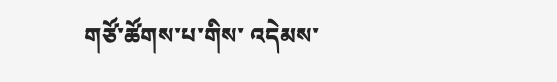གཙོ་ཚོགས་པ་གིས་ འདེམས་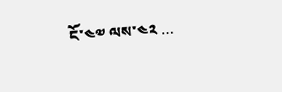ངོ་༤༧ ལས་༤༢ …